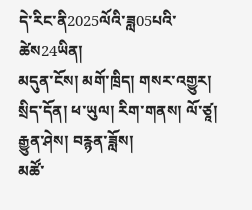དེ་རིང་ནི2025ལོའི་ཟླ05པའི་ཚེས24ཡིན།
མདུན་ངོས། མགོ་ཁྲིད། གསར་འགྱུར། སྲིད་དོན། ཕ་ཡུལ། རིག་གནས། ལོ་ཙཱ། རྒྱུན་ཤེས། བརྙན་ཟློས།
མཚོ་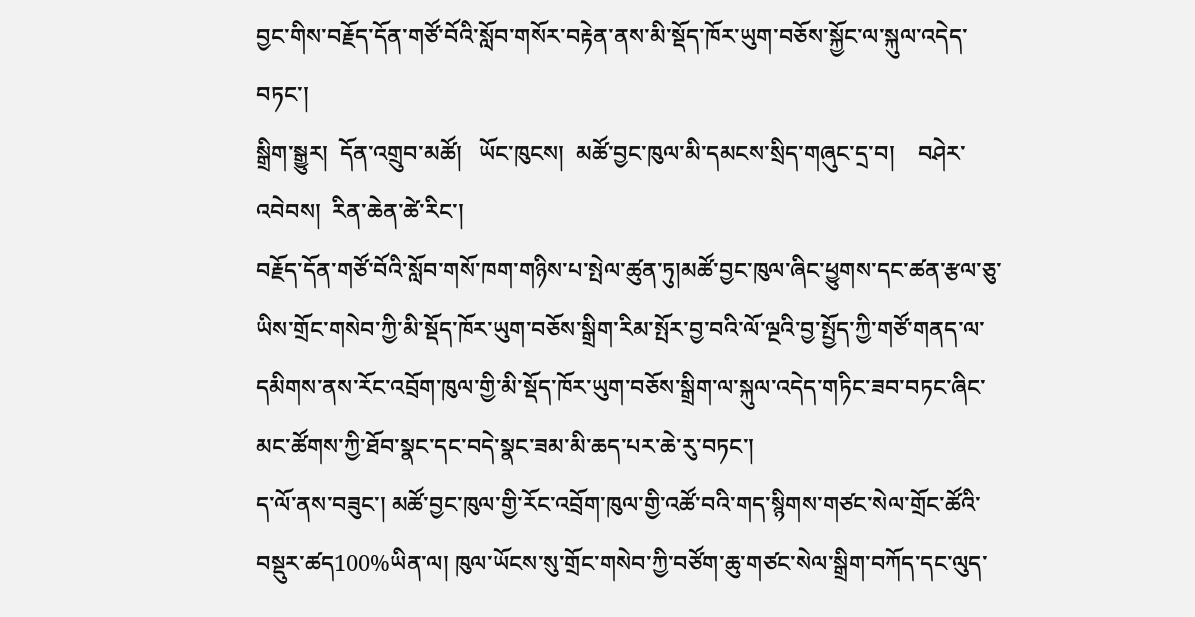བྱང་གིས་བརྗོད་དོན་གཙོ་བོའི་སློབ་གསོར་བརྟེན་ནས་མི་སྡོད་ཁོར་ཡུག་བཅོས་སྐྱོང་ལ་སྐུལ་འདེད་བཏང་།
སྒྲིག་སྒྱུར།  དོན་འགྲུབ་མཚོ།   ཡོང་ཁུངས།  མཚོ་བྱང་ཁུལ་མི་དམངས་སྲིད་གཞུང་དྲ་བ།    བཤེར་འབེབས།  རིན་ཆེན་ཚེ་རིང་།
བརྗོད་དོན་གཙོ་བོའི་སློབ་གསོ་ཁག་གཉིས་པ་སྤེལ་ཚུན་ཏུ།མཚོ་བྱང་ཁུལ་ཞིང་ཕྱུགས་དང་ཚན་རྩལ་ཅུ་ཡིས་གྲོང་གསེབ་ཀྱི་མི་སྡོད་ཁོར་ཡུག་བཅོས་སྒྲིག་རིམ་སྤོར་བྱ་བའི་ལོ་ལྔའི་བྱ་སྤྱོད་ཀྱི་གཙོ་གནད་ལ་དམིགས་ནས་རོང་འབྲོག་ཁུལ་གྱི་མི་སྡོད་ཁོར་ཡུག་བཅོས་སྒྲིག་ལ་སྐུལ་འདེད་གཏིང་ཟབ་བཏང་ཞིང་མང་ཚོགས་ཀྱི་ཐོབ་སྣང་དང་བདེ་སྣང་ཟམ་མི་ཆད་པར་ཆེ་རུ་བཏང་།
ད་ལོ་ནས་བཟུང་། མཚོ་བྱང་ཁུལ་གྱི་རོང་འབྲོག་ཁུལ་གྱི་འཚོ་བའི་གད་སྙིགས་གཙང་སེལ་གྲོང་ཚོའི་བསྡུར་ཚད100%ཡིན་ལ། ཁུལ་ཡོངས་སུ་གྲོང་གསེབ་ཀྱི་བཙོག་ཆུ་གཙང་སེལ་སྒྲིག་བཀོད་དང་ལུད་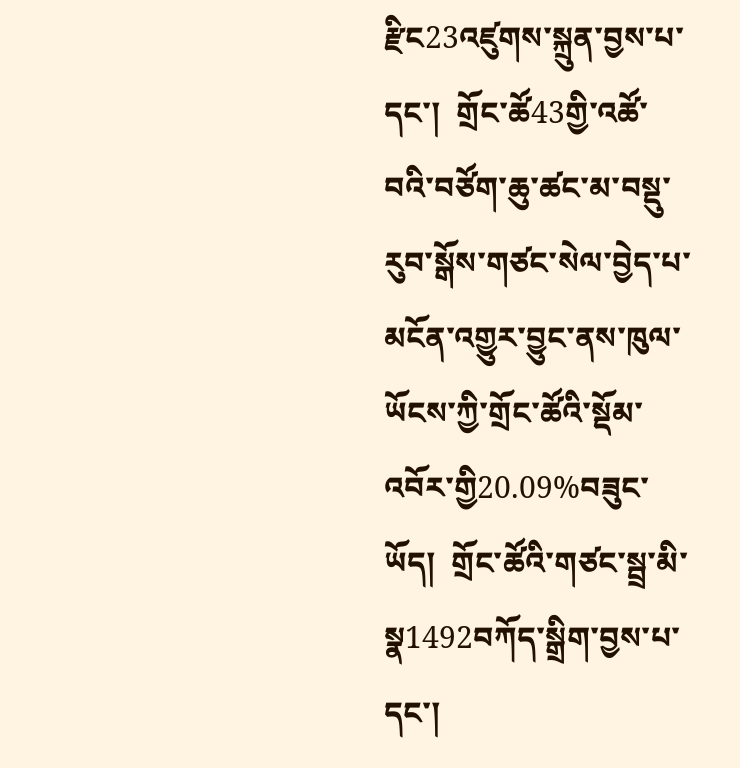རྫིང23འཛུགས་སྐྲུན་བྱས་པ་དང་།  གྲོང་ཚོ43གྱི་འཚོ་བའི་བཙོག་ཆུ་ཚང་མ་བསྡུ་རུབ་སྒོས་གཙང་སེལ་བྱེད་པ་མངོན་འགྱུར་བྱུང་ནས་ཁུལ་ཡོངས་ཀྱི་གྲོང་ཚོའི་སྡོམ་འབོར་གྱི20.09%བཟུང་ཡོད།  གྲོང་ཚོའི་གཙང་སྦྲ་མི་སྣ1492བཀོད་སྒྲིག་བྱས་པ་དང་།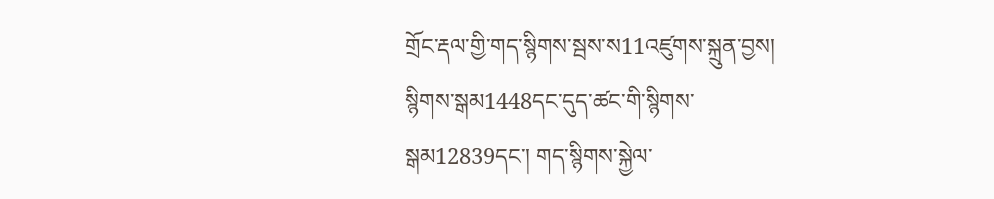གྲོང་རྡལ་གྱི་གད་སྙིགས་སྦས་ས11འཛུགས་སྐྲུན་བྱས། སྙིགས་སྒམ1448དང་དུད་ཚང་གི་སྙིགས་སྒམ12839དང་། གད་སྙིགས་སྐྱེལ་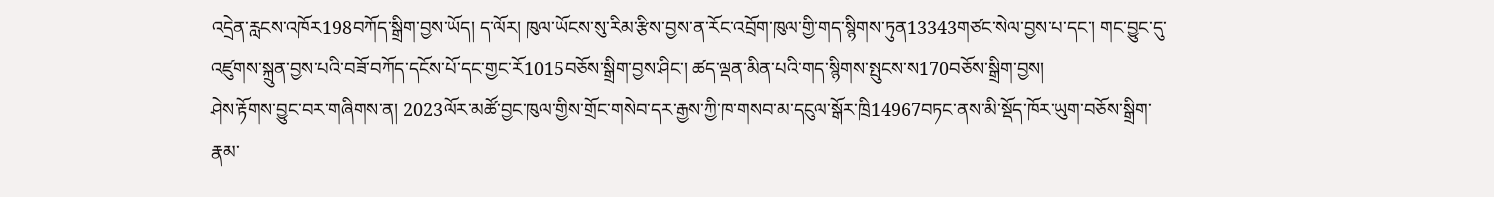འདྲེན་རླངས་འཁོར198བཀོད་སྒྲིག་བྱས་ཡོད། ད་ལོར། ཁུལ་ཡོངས་སུ་རིམ་རྩིས་བྱས་ན་རོང་འབྲོག་ཁུལ་གྱི་གད་སྙིགས་ཏུན13343གཙང་སེལ་བྱས་པ་དང་། གང་བྱུང་དུ་འཛུགས་སྐྲུན་བྱས་པའི་བཟོ་བཀོད་དངོས་པོ་དང་གྱང་རོ1015བཅོས་སྒྲིག་བྱས་ཤིང་། ཚད་ལྡན་མིན་པའི་གད་སྙིགས་སྤུངས་ས170བཅོས་སྒྲིག་བྱས།
ཤེས་རྟོགས་བྱུང་བར་གཞིགས་ན། 2023ལོར་མཚོ་བྱང་ཁུལ་གྱིས་གྲོང་གསེབ་དར་རྒྱས་ཀྱི་ཁ་གསབ་མ་དངུལ་སྒོར་ཁྲི14967བཏང་ནས་མི་སྡོད་ཁོར་ཡུག་བཅོས་སྒྲིག་རྣམ་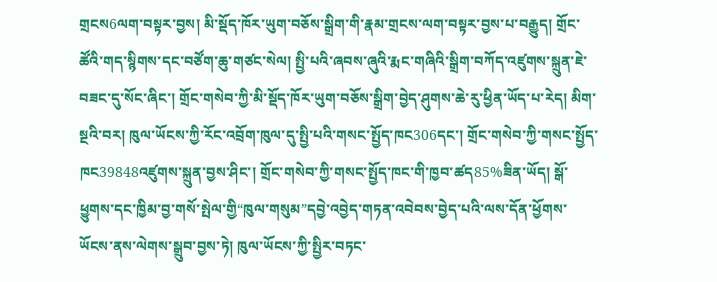གྲངས6ལག་བསྟར་བྱས། མི་སྡོད་ཁོར་ཡུག་བཅོས་སྒྲིག་གི་རྣམ་གྲངས་ལག་བསྟར་བྱས་པ་བརྒྱུད། གྲོང་ཚོའི་གད་སྙིགས་དང་བཙོག་ཆུ་གཙང་སེལ། སྤྱི་པའི་ཞབས་ཞུའི་རྨང་གཞིའི་སྒྲིག་བཀོད་འཛུགས་སྐྲུན་ཇེ་བཟང་དུ་སོང་ཞིང་། གྲོང་གསེབ་ཀྱི་མི་སྡོད་ཁོར་ཡུག་བཅོས་སྒྲིག་བྱེད་ཤུགས་ཆེ་རུ་ཕྱིན་ཡོད་པ་རེད། མིག་སྔའི་བར། ཁུལ་ཡོངས་ཀྱི་རོང་འབྲོག་ཁུལ་དུ་སྤྱི་པའི་གསང་སྤྱོད་ཁང306དང་། གྲོང་གསེབ་ཀྱི་གསང་སྤྱོད་ཁང39848འཛུགས་སྐྲུན་བྱས་ཤིང་། གྲོང་གསེབ་ཀྱི་གསང་སྤྱོད་ཁང་གི་ཁྱབ་ཚད85%ཟིན་ཡོད། སྒོ་ཕྱུགས་དང་ཁྱིམ་བྱ་གསོ་སྤེལ་གྱི“ཁུལ་གསུམ”དབྱེ་འབྱེད་གཏན་འབེབས་བྱེད་པའི་ལས་དོན་ཕྱོགས་ཡོངས་ནས་ལེགས་སྒྲུབ་བྱས་ཏེ། ཁུལ་ཡོངས་ཀྱི་སྤྱིར་བཏང་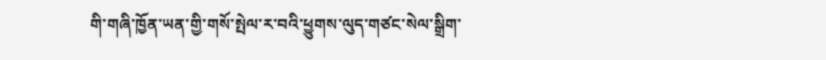གི་གཞི་ཁྱོན་ཡན་གྱི་གསོ་སྤེལ་ར་བའི་ཕྱུགས་ལུད་གཙང་སེལ་སྒྲིག་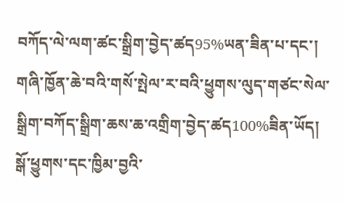བཀོད་ལེ་ལག་ཚང་སྒྲིག་བྱེད་ཚད95%ཡན་ཟིན་པ་དང་། གཞི་ཁྱོན་ཆེ་བའི་གསོ་སྤེལ་ར་བའི་ཕྱུགས་ལུད་གཙང་སེལ་སྒྲིག་བཀོད་སྒྲིག་ཆས་ཆ་འགྲིག་བྱེད་ཚད100%ཟིན་ཡོད། སྒོ་ཕྱུགས་དང་ཁྱིམ་བྱའི་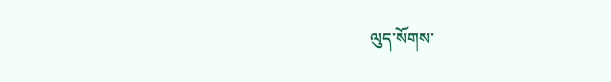ལུད་སོགས་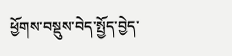ཕྱོགས་བསྡུས་བེད་སྤྱོད་བྱེད་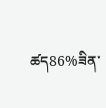ཚད86%ཟིན་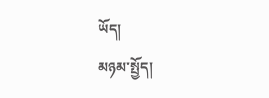ཡོད།
མཉམ་སྤྱོད།